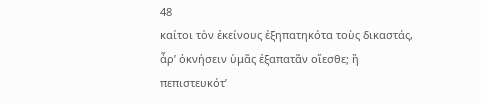48
καίτοι τὸν ἐκείνους ἐξηπατηκότα τοὺς δικαστάς, ἆρʼ ὀκνήσειν ὑμᾶς ἐξαπατᾶν οἴεσθε; ἢ πεπιστευκότʼ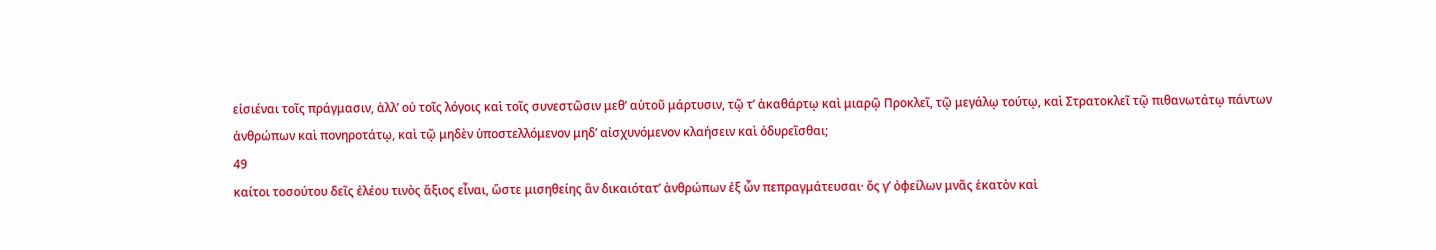εἰσιέναι τοῖς πράγμασιν, ἀλλʼ οὐ τοῖς λόγοις καὶ τοῖς συνεστῶσιν μεθʼ αὑτοῦ μάρτυσιν, τῷ τʼ ἀκαθάρτῳ καὶ μιαρῷ Προκλεῖ, τῷ μεγάλῳ τούτῳ, καὶ Στρατοκλεῖ τῷ πιθανωτάτῳ πάντων ἀνθρώπων καὶ πονηροτάτῳ, καὶ τῷ μηδὲν ὑποστελλόμενον μηδʼ αἰσχυνόμενον κλαήσειν καὶ ὀδυρεῖσθαι;
49
καίτοι τοσούτου δεῖς ἐλέου τινὸς ἄξιος εἶναι, ὥστε μισηθείης ἂν δικαιότατʼ ἀνθρώπων ἐξ ὧν πεπραγμάτευσαι· ὅς γʼ ὀφείλων μνᾶς ἑκατὸν καὶ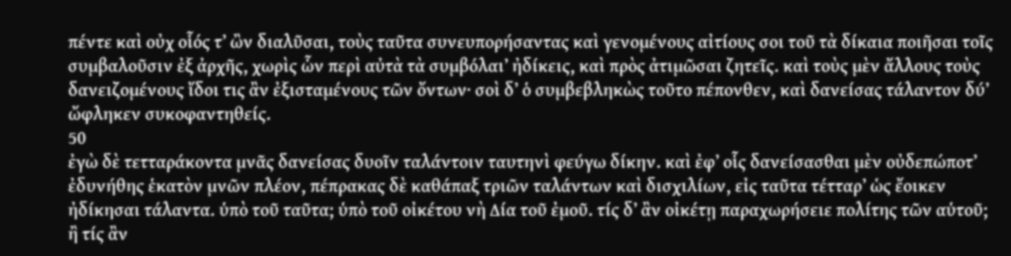πέντε καὶ οὐχ οἷός τʼ ὢν διαλῦσαι, τοὺς ταῦτα συνευπορήσαντας καὶ γενομένους αἰτίους σοι τοῦ τὰ δίκαια ποιῆσαι τοῖς συμβαλοῦσιν ἐξ ἀρχῆς, χωρὶς ὧν περὶ αὐτὰ τὰ συμβόλαιʼ ἠδίκεις, καὶ πρὸς ἀτιμῶσαι ζητεῖς. καὶ τοὺς μὲν ἄλλους τοὺς δανειζομένους ἴδοι τις ἂν ἐξισταμένους τῶν ὄντων· σοὶ δʼ ὁ συμβεβληκὼς τοῦτο πέπονθεν, καὶ δανείσας τάλαντον δύʼ ὤφληκεν συκοφαντηθείς.
50
ἐγὼ δὲ τετταράκοντα μνᾶς δανείσας δυοῖν ταλάντοιν ταυτηνὶ φεύγω δίκην. καὶ ἐφʼ οἷς δανείσασθαι μὲν οὐδεπώποτʼ ἐδυνήθης ἑκατὸν μνῶν πλέον, πέπρακας δὲ καθάπαξ τριῶν ταλάντων καὶ δισχιλίων, εἰς ταῦτα τέτταρʼ ὡς ἔοικεν ἠδίκησαι τάλαντα. ὑπὸ τοῦ ταῦτα; ὑπὸ τοῦ οἰκέτου νὴ Δία τοῦ ἐμοῦ. τίς δʼ ἂν οἰκέτῃ παραχωρήσειε πολίτης τῶν αὑτοῦ; ἢ τίς ἂν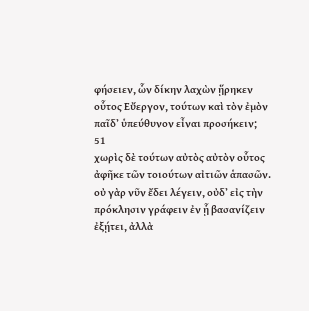φήσειεν, ὧν δίκην λαχὼν ᾕρηκεν οὗτος Εὔεργον, τούτων καὶ τὸν ἐμὸν παῖδʼ ὑπεύθυνον εἶναι προσήκειν;
51
χωρὶς δὲ τούτων αὐτὸς αὐτὸν οὗτος ἀφῆκε τῶν τοιούτων αἰτιῶν ἁπασῶν. οὐ γὰρ νῦν ἔδει λέγειν, οὐδʼ εἰς τὴν πρόκλησιν γράφειν ἐν ᾗ βασανίζειν ἐξῄτει, ἀλλὰ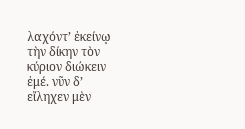λαχόντʼ ἐκείνῳ τὴν δίκην τὸν κύριον διώκειν ἐμέ. νῦν δʼ εἴληχεν μὲν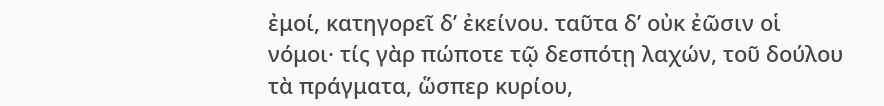ἐμοί, κατηγορεῖ δʼ ἐκείνου. ταῦτα δʼ οὐκ ἐῶσιν οἱ νόμοι· τίς γὰρ πώποτε τῷ δεσπότῃ λαχών, τοῦ δούλου τὰ πράγματα, ὥσπερ κυρίου,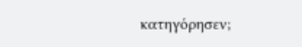κατηγόρησεν;